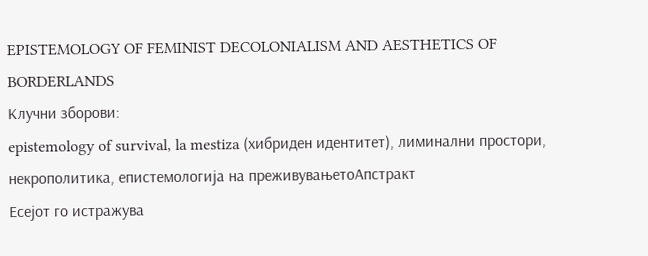EPISTEMOLOGY OF FEMINIST DECOLONIALISM AND AESTHETICS OF BORDERLANDS
Клучни зборови:
epistemology of survival, la mestiza (хибриден идентитет), лиминални простори, некрополитика, епистемологија на преживувањетоАпстракт
Есејот го истражува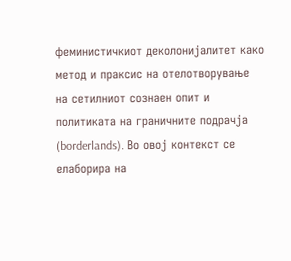феминистичкиот деколонијалитет како метод и праксис на отелотворување на сетилниот сознаен опит и политиката на граничните подрачја (borderlands). Во овој контекст се елаборира на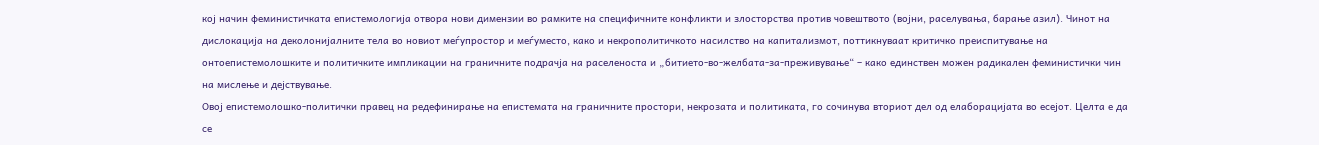кој начин феминистичката епистемологија отвора нови димензии во рамките на специфичните конфликти и злосторства против човештвото (војни, раселувања, барање азил). Чинот на дислокација на деколонијалните тела во новиот меѓупростор и меѓуместо, како и некрополитичкото насилство на капитализмот, поттикнуваат критичко преиспитување на онтоепистемолошките и политичките импликации на граничните подрачја на раселеноста и „битието-во-желбата-за-преживување“ – како единствен можен радикален феминистички чин на мислење и дејствување.
Овој епистемолошко-политички правец на редефинирање на епистемата на граничните простори, некрозата и политиката, го сочинува вториот дел од елаборацијата во есејот. Целта е да се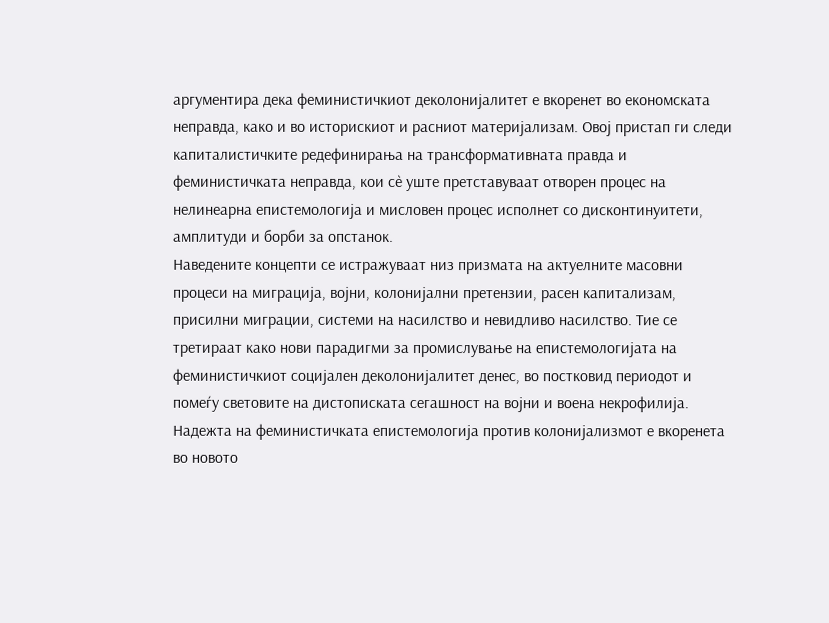аргументира дека феминистичкиот деколонијалитет е вкоренет во економската неправда, како и во историскиот и расниот материјализам. Овој пристап ги следи капиталистичките редефинирања на трансформативната правда и феминистичката неправда, кои сѐ уште претставуваат отворен процес на нелинеарна епистемологија и мисловен процес исполнет со дисконтинуитети, амплитуди и борби за опстанок.
Наведените концепти се истражуваат низ призмата на актуелните масовни процеси на миграција, војни, колонијални претензии, расен капитализам, присилни миграции, системи на насилство и невидливо насилство. Тие се третираат како нови парадигми за промислување на епистемологијата на феминистичкиот социјален деколонијалитет денес, во постковид периодот и помеѓу световите на дистописката сегашност на војни и воена некрофилија. Надежта на феминистичката епистемологија против колонијализмот е вкоренета во новото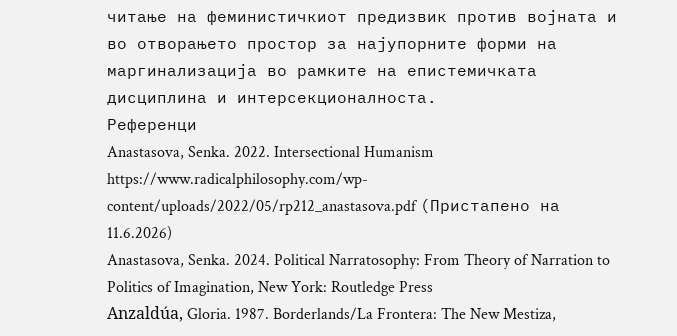читање на феминистичкиот предизвик против војната и во отворањето простор за најупорните форми на маргинализација во рамките на епистемичката дисциплина и интерсекционалноста.
Референци
Anastasova, Senka. 2022. Intersectional Humanism
https://www.radicalphilosophy.com/wp-content/uploads/2022/05/rp212_anastasova.pdf (Пристапено на 11.6.2026)
Anastasova, Senka. 2024. Political Narratosophy: From Theory of Narration to Politics of Imagination, New York: Routledge Press
Anzaldúa, Gloria. 1987. Borderlands/La Frontera: The New Mestiza,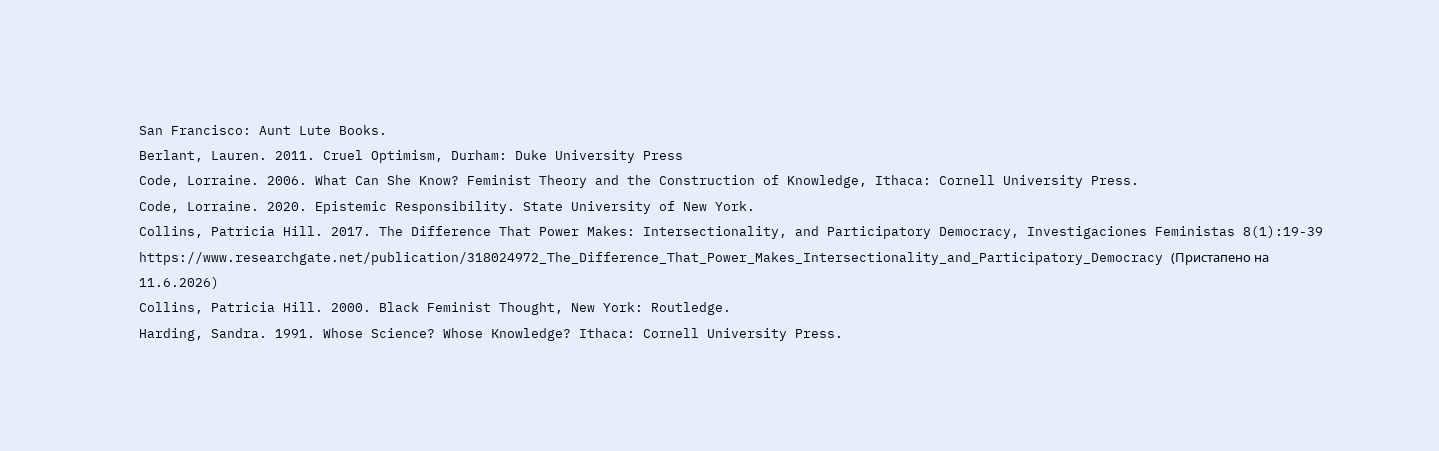San Francisco: Aunt Lute Books.
Berlant, Lauren. 2011. Cruel Optimism, Durham: Duke University Press
Code, Lorraine. 2006. What Can She Know? Feminist Theory and the Construction of Knowledge, Ithaca: Cornell University Press.
Code, Lorraine. 2020. Epistemic Responsibility. State University of New York.
Collins, Patricia Hill. 2017. The Difference That Power Makes: Intersectionality, and Participatory Democracy, Investigaciones Feministas 8(1):19-39
https://www.researchgate.net/publication/318024972_The_Difference_That_Power_Makes_Intersectionality_and_Participatory_Democracy (Пристапено на 11.6.2026)
Collins, Patricia Hill. 2000. Black Feminist Thought, New York: Routledge.
Harding, Sandra. 1991. Whose Science? Whose Кnowledge? Ithaca: Cornell University Press.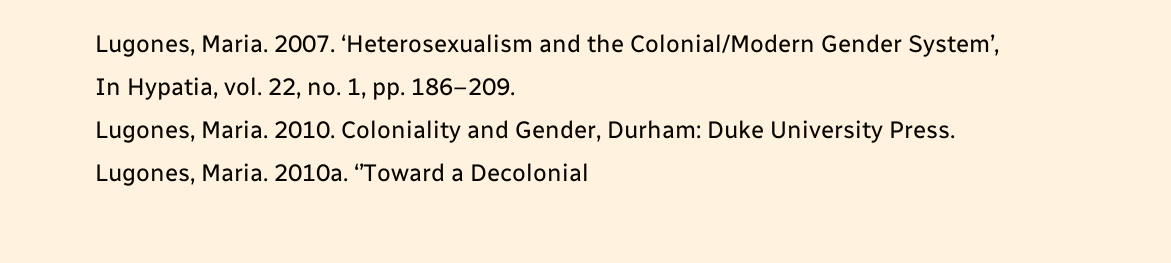Lugones, Maria. 2007. ‘Heterosexualism and the Colonial/Modern Gender System’, In Hypatia, vol. 22, no. 1, pp. 186–209.
Lugones, Maria. 2010. Coloniality and Gender, Durham: Duke University Press.
Lugones, Maria. 2010a. ‘’Toward a Decolonial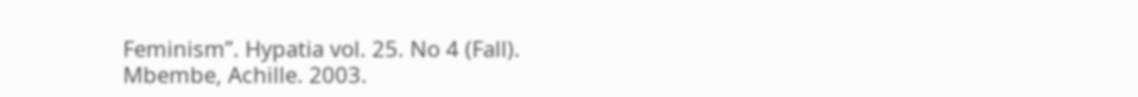Feminism’’. Hypatia vol. 25. No 4 (Fall).
Mbembe, Achille. 2003.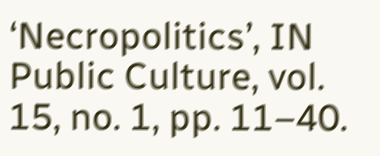‘Necropolitics’, IN Public Culture, vol. 15, no. 1, pp. 11–40.